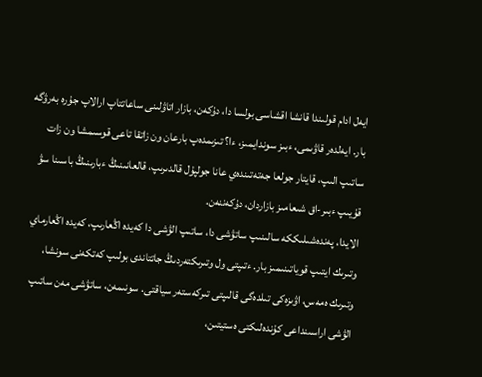ايەل ادام قولىندا قانشا اقشاسى بولسا دا، دۇكەن، بازار اتاۋلىنى ساعاتتاپ ارالاپ جۇرە بەرۋگە بار. ايەلدەر قاۋىمى، ءبىز سوندايمىز، ءا؟ تىزىمدەپ بارعان ون زاتقا تاعى قوسىمشا ون زات ساتىپ الىپ، قايتار جولعا جەتەتىندەي عانا جولپۇل قالدىرىپ، قالعانىنىڭ ءبارىنىڭ باسىنا سۋ قۇيىپ ءبىر-اق شىعامىز بازاردان، دۇكەننەن.
الايدا، پەندەشىلىككە سالىنىپ ساتۋشى دا، ساتىپ الۋشى دا كەيدە اڭعارىپ، كەيدە اڭعارماي وتىرىك ايتىپ قوياتىنىمىز بار. ءتىپتى ول وتىرىكتەردىڭ جاتتاندى بولىپ كەتكەنى سونشا، وتىرىك ەمەس، اۋىزەكى تىلدەگى قالىپتى تىركەستەر سياقتى. سونىمەن، ساتۋشى مەن ساتىپ الۋشى اراسىنداعى كۇندەلىكتى ەستيتىن،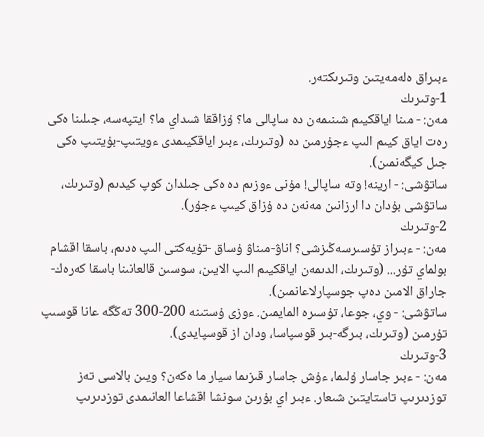ءبىراق ەلەمەيتىن وتىرىكتەر.
1-وتىرىك
مەن: - مىنا اياقكيىم شىنىمەن دە ساپالى ما؟ ۇزاققا شىداي ما؟ ايتپەسە، جىلىنا ەكى رەت اياق كيىم الىپ ءجۇرمىن دە (وتىرىك، ءبىر اياقكيىمدى ءويتىپ-بۇيتىپ ەكى جىل كيگەنمىن).
ساتۋشى: - ارينە! وتە ساپالى! مۇنى ءوزىم دە ەكى جىلدان كوپ كيدىم (وتىرىك، ساتۋشى بۇدان دا ارزانىن مەنەن دە ۇزاق كيىپ ءجۇر).
2-وتىرىك
مەن: - ءبىراز تۇسىرسەڭىزشى؟ اناۋ-مىناۋ ۇساق -تۇيەكتى الىپ ەدىم، باسقا اقشام بولماي تۇر... (وتىرىك، الدىمەن اياقكيىم الىپ الايىن، سوسىن قالعانىنا باسقا كەرەك-جاراق الامىن دەپ جوسپارلاعانمىن).
ساتۋشى: - وي، جوعا، تۇسىرە المايمىن. ءوزى ۇستىنە 200-300 تەڭگە عانا قوسىپ تۇرمىن (وتىرىك، بىرگە-بىر قوسپاسا، ودان از قوسپايدى).
3-وتىرىك
مەن: - ءبىر جاسار ۇلىما، ءۇش جاسار قىزىما سيار ما ەكەن؟ ويىن بالاسى تەز توزدىرىپ تاستايتىن شىعار. ءبىر اي بۇرىن سونشا اقشاعا العانىمدى توزدىرىپ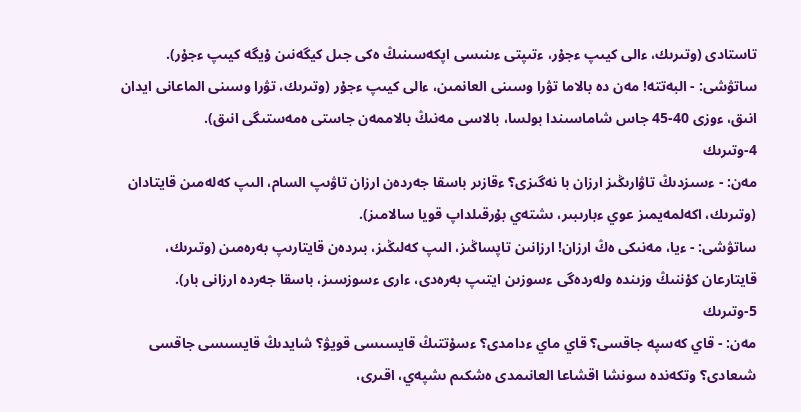تاستادى (وتىرىك، ءالى كيىپ ءجۇر، ءتىپتى ءىنىسى اپكەسىنىڭ ەكى جىل كيگەنىن ۇيگە كيىپ ءجۇر).
ساتۋشى: - البەتتە! مەن دە بالاما تۋرا وسىنى العانمىن، ءالى كيىپ ءجۇر (وتىرىك، تۋرا وسىنى الماعانى ايدان انىق، ءوزى 40-45 جاس شاماسىندا بولسا، بالاسى مەنىڭ بالاممەن جاستى ەمەستىگى انىق).
4-وتىرىك
مەن: - ءسىزدىڭ تاۋارىڭىز ارزان با نەگىزى؟ ءقازىر باسقا جەردەن ارزان تاۋىپ السام، الىپ كەلەمىن قايتادان (وتىرىك، اكەلمەيمىز عوي ءبارىبىر، ىشتەي بۇرقىلداپ قويا سالامىز).
ساتۋشى: - ءيا، مەنىكى ەڭ ارزان! ارزانىن تاپساڭىز، الىپ كەلىڭىز، بىردەن قايتارىپ بەرەمىن (وتىرىك، قايتارعان كۇننىڭ وزىندە ولەردەگى ءسوزىن ايتىپ بەرەدى، ءارى ءسوزسىز، باسقا جەردە ارزانى بار).
5-وتىرىك
مەن: - قاي كەسپە جاقسى؟ قاي ماي ءدامدى؟ ءسۇتتىڭ قايسىسى قويۋ؟ شايدىڭ قايسىسى جاقسى شىعادى؟ وتكەندە سونشا اقشاعا العانىمدى ەشكىم ىشپەي، اقىرى،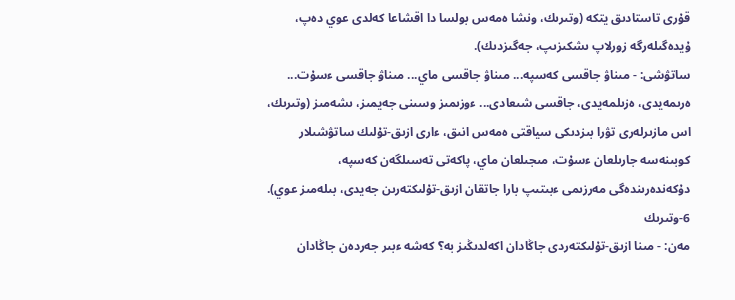قۇرى تاستادىق يتكە (وتىرىك، ونشا ەمەس بولسا دا اقشاعا كەلدى عوي دەپ، ۇيدەگىلەرگە زورلاپ ىشكىزىپ، جەگىزدىك).
ساتۋشى: - مىناۋ جاقسى كەسپە... مىناۋ جاقسى ماي... مىناۋ جاقسى ءسۇت... ەرىمەيدى، ەزىلمەيدى، جاقسى شىعادى... ءوزىمىز وسىنى جەيمىز، ىشەمىز (وتىرىك، اس مازىرلەرى تۋرا بىزدىكى سياقتى ەمەس انىق، ءارى ازىق-تۇلىك ساتۋشىلار كوبىنەسە جارىلعان ءسۇت، مىجىلعان ماي، پاكەتى تەسىلگەن كەسپە، دۇكەندەرىندەگى مەرزىمى ءبىتىپ بارا جاتقان ازىق-تۇلىكتەرىن جەيدى، بىلەمىز عوي).
6-وتىرىك
مەن: - مىنا ازىق-تۇلىكتەردى جاڭادان اكەلدىڭىز بە؟ كەشە ءبىر جەردەن جاڭادان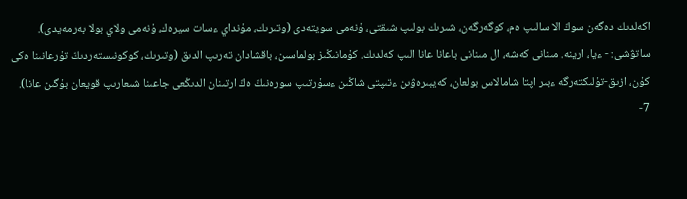اكەلدىك دەگەن سوڭ الا سالىپ ەم، كوگەرگەن، شىرىك بولىپ شىقتى، ۇنەمى سويتەدى (وتىرىك، مۇنداي ءسات سيرەك، ۇنەمى ولاي بولا بەرمەيدى).
ساتۋشى: - ءيا، ارينە. مىنانى كەشە، ال مىنانى باعانا عانا الىپ كەلدىك. كۇمانىڭىز بولماسىن، باقشادان تەرىپ الدىق (وتىرىك، كوكونىستەردىڭ تۇرعانىنا ەكى كۇن، ازىق-تۇلىكتەرگە ءبىر اپتا شامالاس بولعان، كەيبىرەۋىن ءتىپتى شاڭىن ءسۇرتىپ سورەنىڭ ەڭ ارتىنان الدىڭعى جاعىنا شىعارىپ قويعان بۇگىن عانا).
7-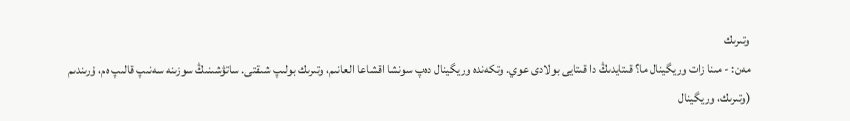وتىرىك
مەن: - مىنا زات وريگينال ما؟ قىتايدىڭ دا قىتايى بولادى عوي. وتكەندە وريگينال دەپ سونشا اقشاعا العانىم، وتىرىك بولىپ شىقتى. ساتۋشىنىڭ سوزىنە سەنىپ قالىپ ەم، ۇرىندىم (وتىرىك، وريگينال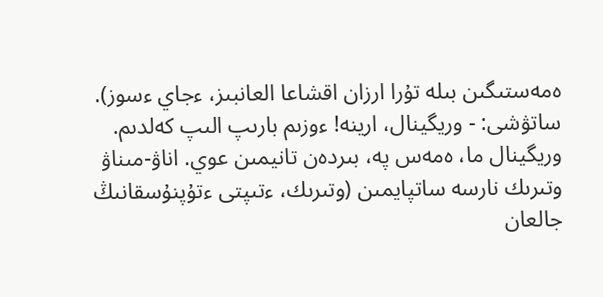ەمەستىگىن بىلە تۇرا ارزان اقشاعا العانبىز، ءجاي ءسوز).
ساتۋشى: - وريگينال، ارينە! ءوزىم بارىپ الىپ كەلدىم. وريگينال ما، ەمەس پە، بىردەن تانيمىن عوي. اناۋ-مىناۋ وتىرىك نارسە ساتپايمىن (وتىرىك، ءتىپتى ءتۇپنۇسقانىڭ جالعان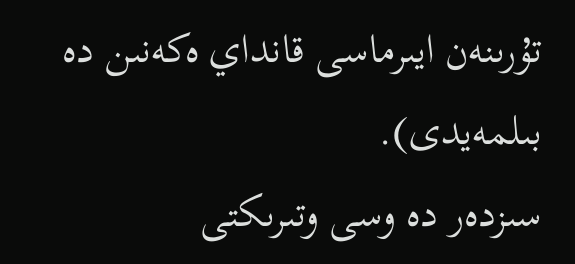تۇرىنەن ايىرماسى قانداي ەكەنىن دە بىلمەيدى).
سىزدەر دە وسى وتىرىكتى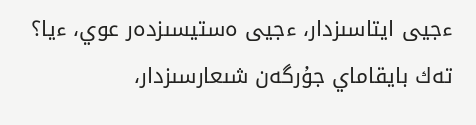ءجيى ايتاسىزدار، ءجيى ەستيسىزدەر عوي، ءيا؟ تەك بايقاماي جۇرگەن شىعارسىزدار،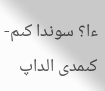ءا؟ سوندا كىم-كىمدى الداپ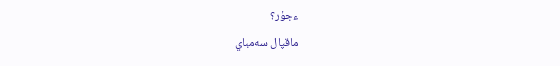ءجۇر؟
ماقپال سەمباي